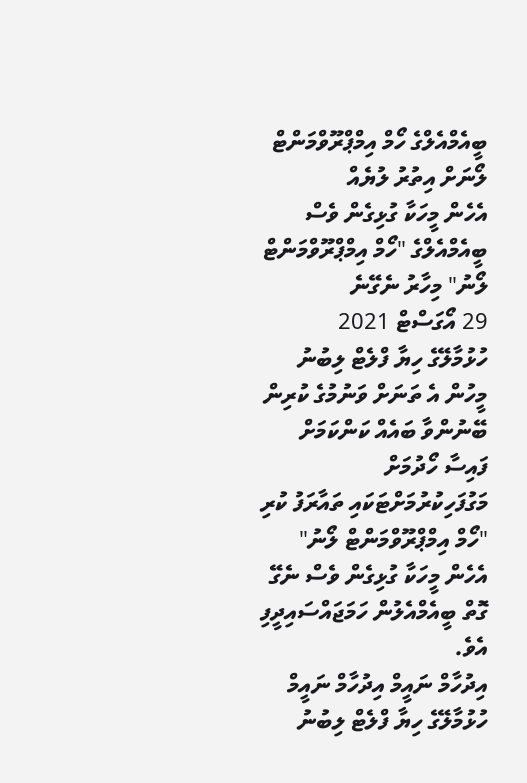ބީއެމްއެލްގެ ހޯމް އިމްޕްރޫވްމަންޓް ލޯނަށް އިތުރު ލުޔެއް
އެހެން މީހަކާ ގުޅިގެން ވެސް ބީއެމްއެލްގެ "ހޯމް އިމްޕްރޫވްމަންޓް ލޯނު" މިހާރު ނެގޭނެ
29 އޯގަސްޓް 2021
ހުޅުމާލޭގެ ހިޔާ ފްލެޓް ލިބުނު މީހުން އެ ތަނަށް ވަނުމުގެ ކުރިން ބޭނުންވާ ބައެއް ކަންކަމަށް ފައިސާ ހޯދުމަށް މަގުފަހިކުރުމަށްޓަކައި ތައާރަފު ކުރި "ހޯމް އިމްޕްރޫވްމަންޓް ލޯނު" އެހެން މީހަކާ ގުޅިގެން ވެސް ނެގޭ ގޮތް ބީއެމްއެލުން ހަމަޖައްސައިދީފި އެވެ.
އިދުހާމް ނައީމް އިދުހާމް ނައީމް
ހުޅުމާލޭގެ ހިޔާ ފްލެޓް ލިބުނު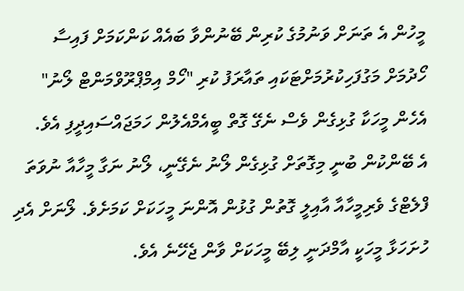މީހުން އެ ތަނަށް ވަނުމުގެ ކުރިން ބޭނުންވާ ބައެއް ކަންކަމަށް ފައިސާ ހޯދުމަށް މަގުފަހިކުރުމަށްޓަކައި ތައާރަފު ކުރި "ހޯމް އިމްޕްރޫވްމަންޓް ލޯނު" އެހެން މީހަކާ ގުޅިގެން ވެސް ނެގޭ ގޮތް ބީއެމްއެލުން ހަމަޖައްސައިދީފި އެވެ.
އެ ބޭންކުން ބުނީ މިގޮތަށް ގުޅިގެން ލޯނު ނެގޭނީ، ލޯނު ނަގާ މީހާއާ ނުވަތަ ފްލެޓްގެ ވެރިމީހާއާ އާއިލީ ގޮތުން ގުޅުން އޮންނަ މީހަކަށް ކަމަށެވެ. ލޯނަށް އެދި ހުށަހަޅާ މީހަކީ އާމްދަނީ ލިބޭ މީހަކަށް ވާން ޖެހޭނެ އެވެ.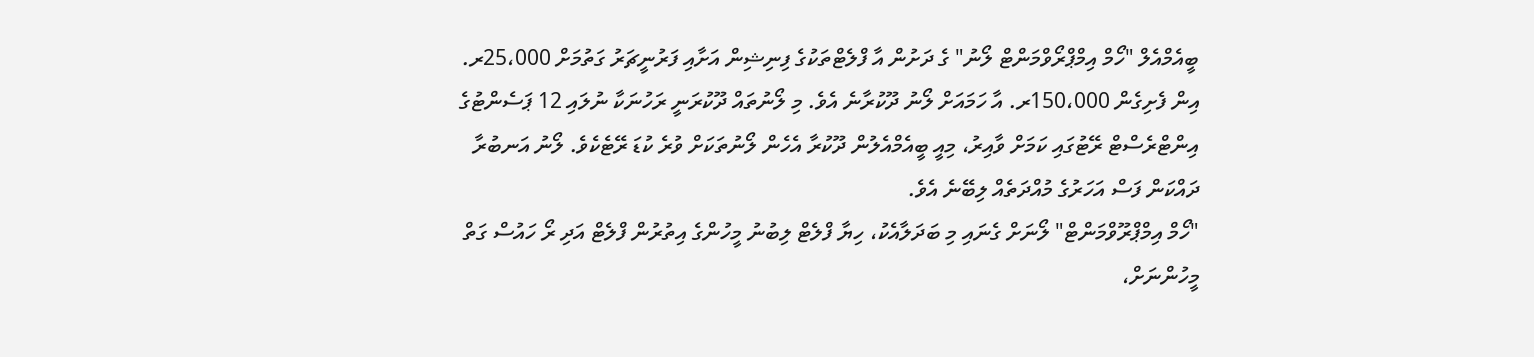ބީއެމްއެލް "ހޯމް އިމްޕްރޯވްމަންޓް ލޯނު" ގެ ދަށުން އާ ފްލެޓްތަކުގެ ފިނިޝިން އަށާއި ފަރުނީޗަރު ގަތުމަށް 25،000ރ. އިން ފެށިގެން 150،000ރ. އާ ހަމައަށް ލޯނު ދޫކުރާނެ އެވެ. މި ލޯނުތައް ދޫކުރަނީ ރަހުނަކާ ނުލައި 12 ޕަސެންޓުގެ އިންޓްރެސްޓް ރޭޓުގައި ކަމަށް ވާއިރު، މިއީ ބީއެމްއެލުން ދޫކުރާ އެހެން ލޯނުތަކަށް ވުރެ ކުޑަ ރޭޓެކެވެ. ލޯނު އަނބުރާ ދައްކަން ފަސް އަހަރުގެ މުއްދަތެއް ލިބޭނެ އެވެ.
"ހޯމް އިމްޕްރޫވްމަންޓް" ލޯނަށް ގެނައި މި ބަދަލާއެކު، ހިޔާ ފްލެޓް ލިބުނު މީހުންގެ އިތުރުން ފްލެޓް އަދި ރޯ ހައުސް ގަތް މީހުންނަށް،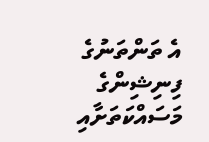އެ ތަންތަނުގެ ފިނިޝިންގެ މަސައްކަތަށާއި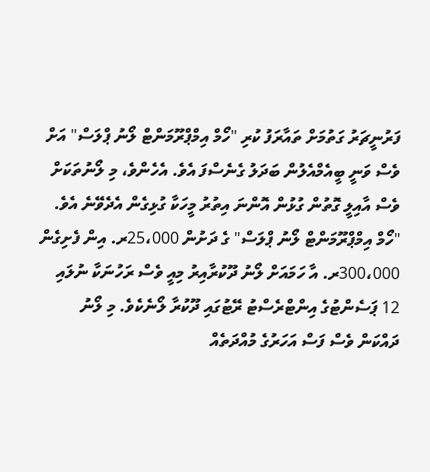ފަރުނީޗަރު ގަތުމަށް ތައާރަފު ކުރި "ހޯމް އިމްޕްރޫމަންޓް ލޯނު ޕްލަސް" އަށް ވެސް ވަނީ ބީއެމްއެލުން ބަދަލު ގެނެސްފަ އެވެ. އެހެންވެ، މި ލޯނުތަކަށް ވެސް އާއިލީ ގޮތުން ގުޅުން އޮންނަ އިތުރު މީހަކާ ގުޅިގެން އެދެވޭނެ އެވެ.
"ހޯމް އިމްޕްރޫމަންޓް ލޯނު ޕްލަސް" ގެ ދަށުން 25،000ރ. އިން ފެށިގެން 300،000ރ. އާ ހަމައަށް ލޯނު ދޫކުރާއިރު މިއީ ވެސް ރަހުނަކާ ނުލައި 12 ޕަސެންޓުގެ އިންޓްރެސްޓު ރޭޓުގައި ދޫކުރާ ލޯނެކެވެ. މި ލޯނު ދައްކަން ވެސް ފަސް އަހަރުގެ މުއްދަތެއް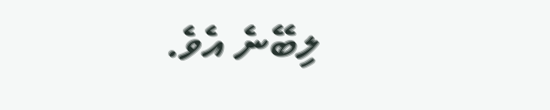ލިބޭނެ އެވެ.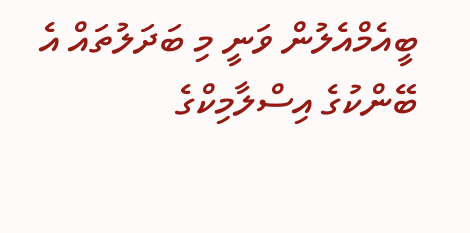ބީއެމްއެލުން ވަނީ މި ބަދަލުތައް އެ ބޭންކުގެ އިސްލާމިކްގެ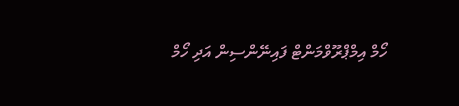ހޯމް އިމްޕްރޫވްމަންޓް ފައިނޭންސިން އަދި ހޯމް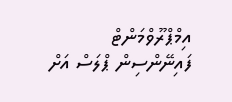އިމްޕްރޫވްމަންޓް ފައިނޭންސިން ޕްލަސް އަށް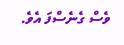ވެސް ގެނެސްފަ އެވެ.